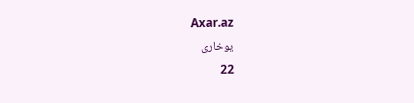Axar.az
یوخاری
22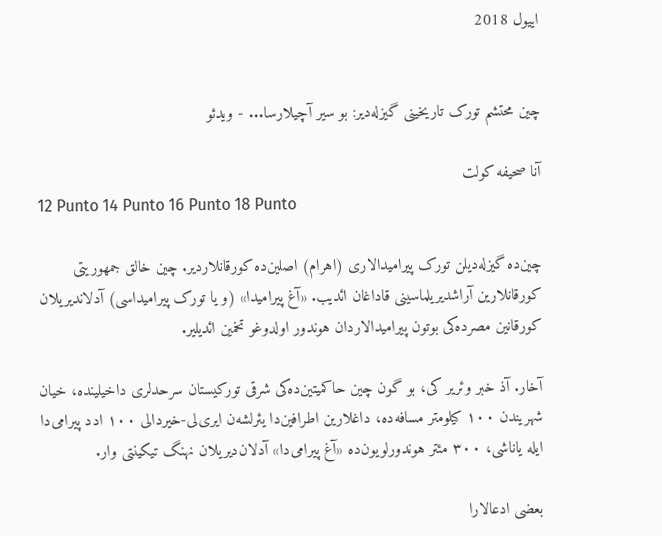اییول 2018


چین محتشم تورک تاریخینی گیزله‌دیر: بو سیر آچیلارسا... - ویدئو

آنا صحیفه کولت
12 Punto 14 Punto 16 Punto 18 Punto

چین‌ده گیزله‌دیلن تورک پیرامیدالاری (اهرام) اصلین‌ده کورقانلاردیر. چین خالق جمهوریتی کورقانلارین آراشدیریلماسینی قاداغان ائدیب. «آغ پیرامیدا» (و یا تورک پیرامیداسی) آدلاندیریلان کورقانین مصرده‌کی بوتون پیرامیدالاردان هوندور اولدوغو تخمین ائدیلیر.

آخار. آذ خبر وئریر کی، بو گون چین حاکمیتین‌ده‌کی شرقی تورکیستان سرحدلری داخیلینده، خیان شهریندن ۱۰۰ کیلومتر مسافه‌ده، داغلارین اطرافین‌دا یئرلشه‌ن ایری‌لی-خیردالی ۱۰۰ ادد پیرامی‌دا ایله یاناشی، ۳۰۰ مئتر هوندورلویون‌ده «آغ پیرامی‌دا» آدلان‌دیریلان نهنگ تیکینتی وار.

بعضی ادعالارا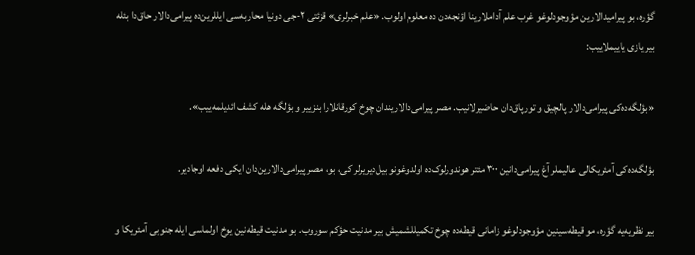گؤره، بو پیرامیدالارین مؤوجودلوغو غرب علم آداملارینا اؤنجه‌دن ده معلوم اولوب. «علم خبرلری» قزئتی ۲-جی دونیا محاربه‌سی ایللرین‌ده پیرامی‌دالار حاق‌دا بئله بیر یازی یاییملاییب:

«بؤلگه‌ده‌کی پیرامی‌دالار پالچیق و تورپاق‌دان حاضیرلانیب. مصر پیرامی‌دالاریندان چوخ کورقانلارا بنزییر و بؤلگه هله کشف ائدیلمه‌ییب».

بؤلگه‌ده‌کی آمئریکالی عالیملر آغ پیرامی‌دانین ۳۰۰ مئتر هوندورلوک‌ده اولدوغونو بیل‌دیریرلر کی، بو، مصر پیرامی‌دالارین‌دان ایکی دفعه اوجادیر.

بیر نظریه‌یه گؤره، مو قیطه‌سینین مؤوجودلوغو زامانی قیطه‌ده چوخ تکمیللشمیش بیر مدنیت حؤکم سوروب. بو مدنیت قیطه‌نین یوخ اولماسی ایله جنوبی آمئریکا و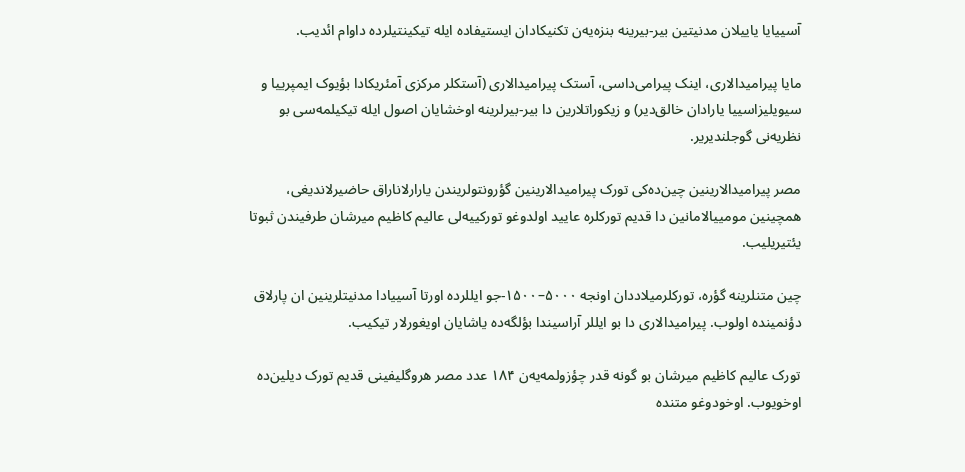آسییایا یاییلان مدنیتین بیر-بیرینه بنزه‌یه‌ن تکنیکادان ایستیفاده ایله تیکینتیلرده داوام ائدیب.

مایا پیرامیدالاری، اینک پیرامی‌داسی، آستک پیرامیدالاری (آستکلر مرکزی آمئریکادا بؤیوک ایمپرییا و سیویلیزاسییا یارادان خالق‌دیر) و زیکوراتلارین دا بیر-بیرلرینه اوخشایان اصول ایله تیکیلمه‌سی بو نظریه‌نی گوجلندیریر.

مصر پیرامیدالارینین چین‌ده‌کی تورک پیرامیدالارینین گؤرونتولریندن یارارلاناراق حاضیرلاندیغی، همچینین مومییالامانین دا قدیم تورکلره عایید اولدوغو تورکییه‌لی عالیم کاظیم میرشان طرفیندن ثبوتا یئتیریلیب.

چین متنلرینه گؤره، تورکلرمیلاددان اونجه ۵۰۰۰–۱۵۰۰-جو ایللرده اورتا آسییادا مدنیتلرینین ان پارلاق دؤنمینده اولوب. پیرامیدالاری دا بو ایللر آراسیندا بؤلگه‌ده یاشایان اویغورلار تیکیب.

تورک عالیم کاظیم میرشان بو گونه قدر چؤزولمه‌یه‌ن ۱۸۴ عدد مصر هروگلیفینی قدیم تورک دیلین‌ده اوخویوب. اوخودوغو متنده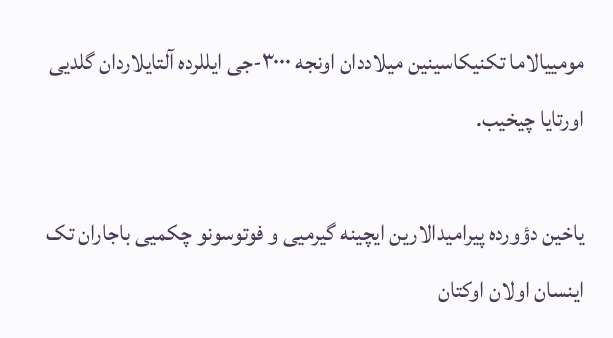مومییالاما تکنیکاسینین میلاددان اونجه ۳۰۰۰-جی ایللرده آلتایلاردان گلدیی اورتایا چیخیب.

یاخین دؤورده پیرامیدالارین ایچینه گیرمیی و فوتوسونو چکمیی باجاران تک اینسان اولان اوکتان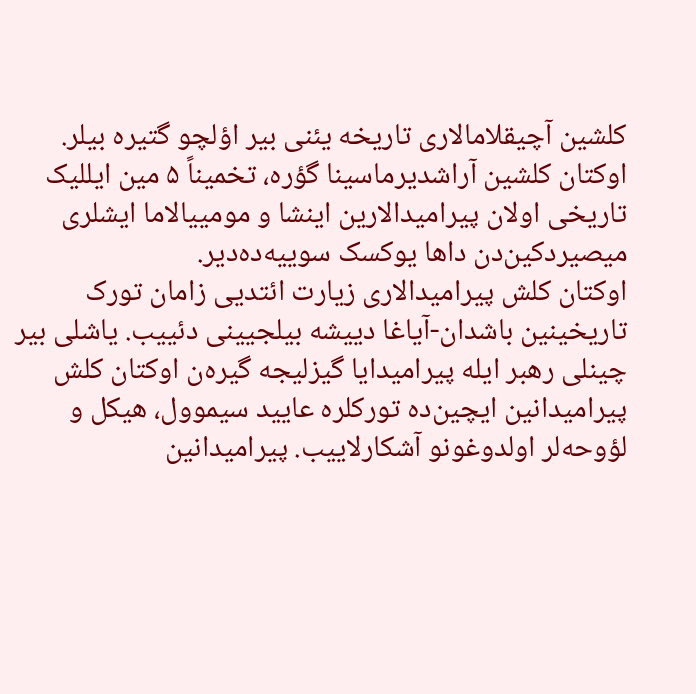کلشین آچیقلامالاری تاریخه یئنی بیر اؤلچو گتیره بیلر. اوکتان کلشین آراشدیرماسینا گؤره، تخمیناً ۵ مین ایللیک تاریخی اولان پیرامیدالارین اینشا و مومییالاما ایشلری میصیردکین‌دن داها یوکسک سوییه‌ده‌دیر.
اوکتان کلش پیرامیدالاری زیارت ائتدیی زامان تورک تاریخینین باشدان-آیاغا دییشه بیلجیینی دئییب. یاشلی بیر چینلی رهبر ایله پیرامیدایا گیزلیجه گیره‌ن اوکتان کلش پیرامیدانین ایچین‌ده تورکلره عایید سیموول، هیکل و لؤوحه‌لر اولدوغونو آشکارلاییب. پیرامیدانین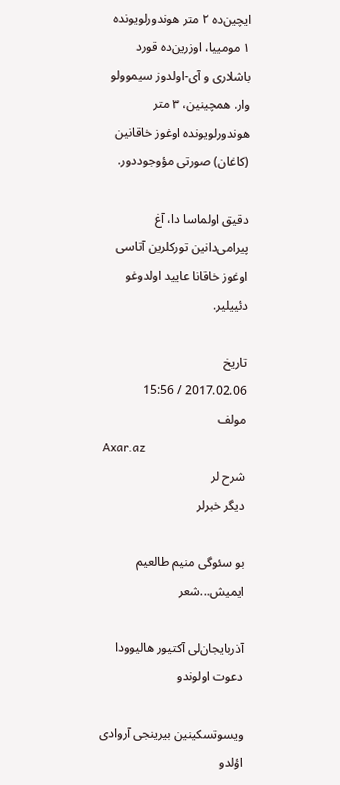ایچین‌ده ۲ متر هوندورلویونده ۱ مومییا، اوزرین‌ده قورد باشلاری و آی-اولدوز سیموولو وار. همچینین، ۳ متر هوندورلویونده اوغوز خاقانین (کاغان) صورتی مؤوجوددور.

دقیق اولماسا دا، آغ پیرامی‌دانین تورکلرین آتاسی اوغوز خاقانا عایید اولدوغو دئییلیر.

تاریخ
2017.02.06 / 15:56
مولف
Axar.az
شرح لر
دیگر خبرلر

بو سئوگی منیم طالعیم‌ ایمیش...شعر

آذربایجان‌لی آکتیور هالیوودا دعوت اولوندو

ویسوتسکینین بیرینجی آروادی اؤلدو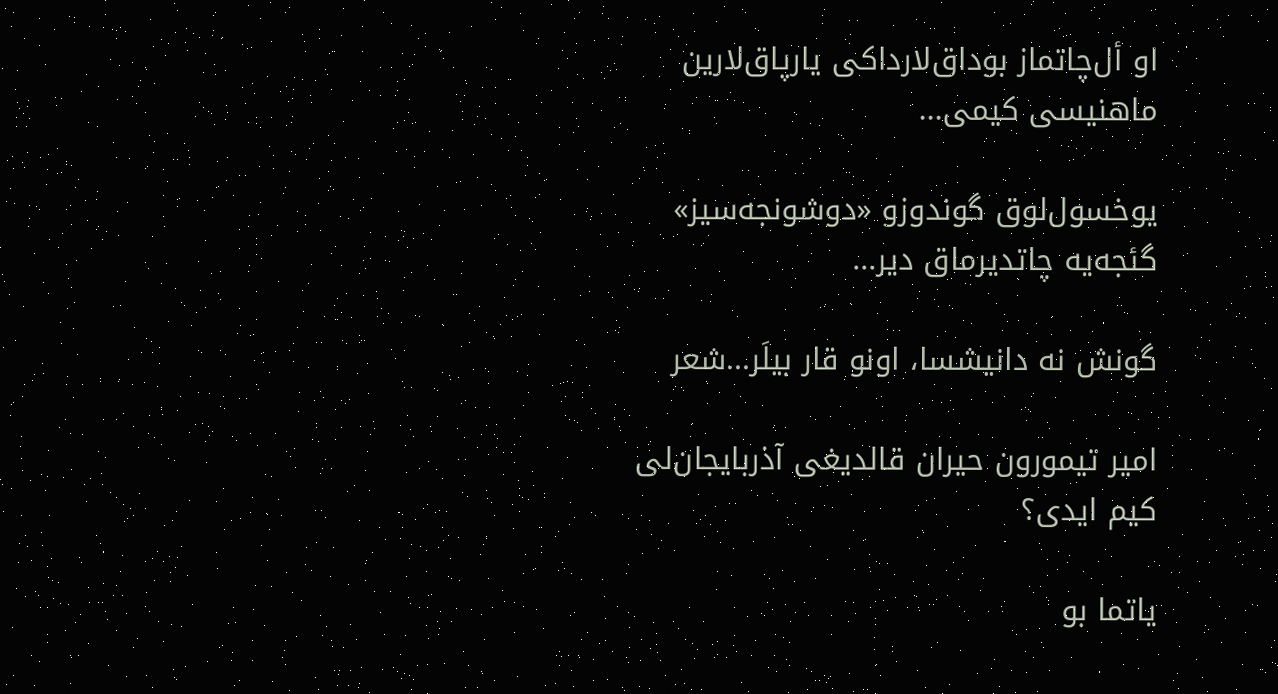او أل‌چاتماز بوداق‌لارداکی یارپاق‌لارین ماهنیسی کیمی...

یوخسول‌لوق گوندوزو «دوشونجه‌سیز» گئجه‌یه چاتدیرماق دیر...

گونش نه دانیشسا، اونو قار بیلَر...شعر

امیر تیمورون حیران قالدیغی آذربایجان‌لی کیم ایدی؟

یاتما بو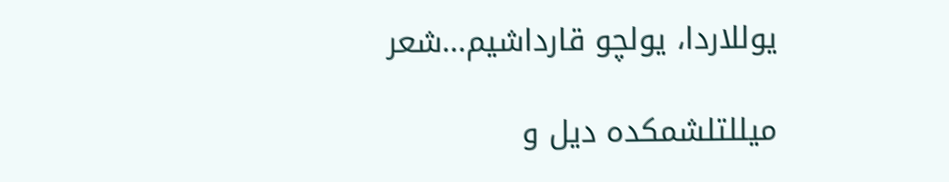یوللاردا، یولچو قارداشیم...شعر

میللتلشمکده دیل و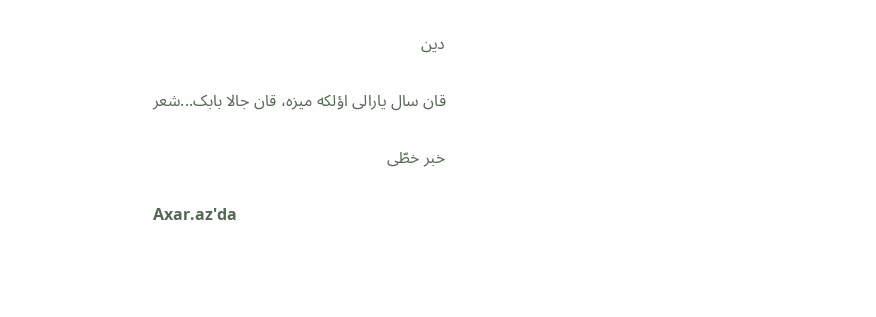دین

قان سال یارالی اؤلکه میزه، قان جالا بابک...شعر

خبر خطّی

Axar.az'da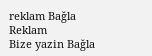reklam Bağla
Reklam
Bize yazin Bağla